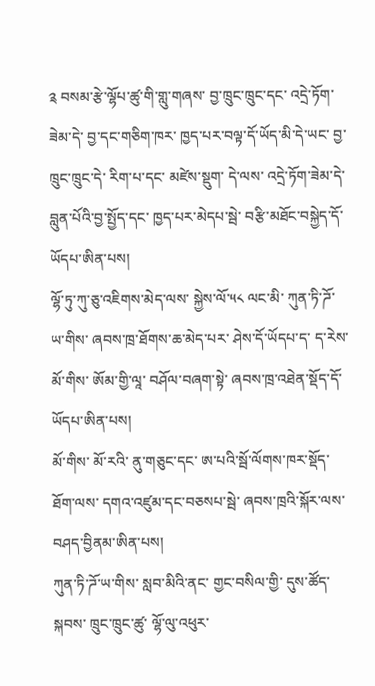༉ བསམ་རྩེ་ལྷོཔ་ཚུ་གི་གླུ་གཞས་ བྱ་ཁྲུང་ཁྲུང་དང་ འདྲེ་ཏོག་ཟེམ་དེ་ བྱ་དང་གཅིག་ཁར་ ཁྱད་པར་བལྟ་དོ་ཡོད་མི་དེ་ཡང་ བྱ་ཁྲུང་ཁྲུང་དེ་ རིག་པ་དང་ མཛེས་སྡུག་ དེ་ལས་ འདྲེ་ཏོག་ཟེམ་དེ་ བླུན་པོའི་བྱ་སྤྱོད་དང་ ཁྱད་པར་མེདཔ་སྦེ་ བརྩི་མཐོང་བསྐྱེད་དོ་ཡོདཔ་ཨིན་པས།
ལྷོ་ཏུ་ཀུ་ཅུ་འཇིགས་མེད་ལས་ སྐྱེས་ལོ་༥༨ ལང་མི་ ཀུན་ཏི་ཌོ་ཡ་གིས་ ཞབས་ཁྲ་ཐོགས་ཆ་མེད་པར་ ཤེས་དོ་ཡོདཔ་ད་ ད་རེས་ མོ་གིས་ ཨོམ་གྱི་ལཱ་ བཤོལ་བཞག་སྟེ་ ཞབས་ཁྲ་འཐེན་སྡོད་དོ་ཡོདཔ་ཨིན་པས།
མོ་གིས་ མོ་རའི་ ནུ་གཅུང་དང་ ཨ་པའི་སྦོ་ལོགས་ཁར་སྡོད་ཐོག་ལས་ དགའ་འཛུམ་དང་བཅསཔ་སྦེ་ ཞབས་ཁྲའི་སྐོར་ལས་ བཤད་བྱིནམ་ཨིན་པས།
ཀུན་ཏི་ཌོ་ཡ་གིས་ སླབ་མིའི་ནང་ གྱང་བསིལ་གྱི་ དུས་ཚོད་སྐབས་ ཁྲུང་ཁྲུང་ཚུ་ ལྷོ་ལུ་འཕུར་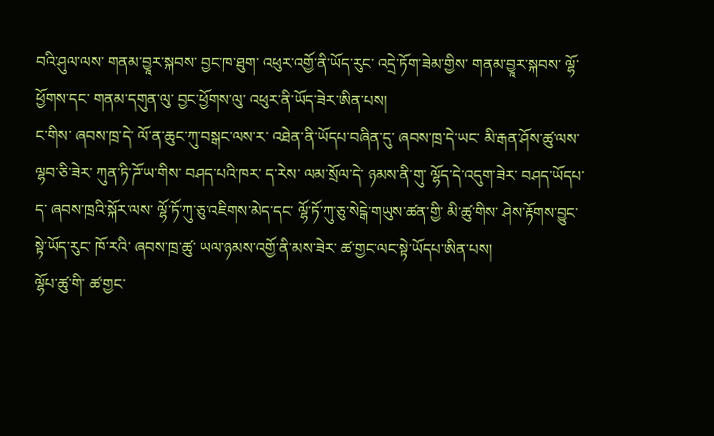བའི་ཤུལ་ལས་ གནམ་བྱཱར་སྐབས་ བྱང་ཁ་ཐུག་ འཕུར་འགྱོ་ནི་ཡོད་རུང་ འདྲེ་ཏོག་ཟེམ་གྱིས་ གནམ་བྱཱར་སྐབས་ ལྷོ་ཕྱོགས་དང་ གནམ་དགུན་ལུ་ བྱང་ཕྱོགས་ལུ་ འཕུར་ནི་ཡོད་ཟེར་ཨིན་པས།
ང་གིས་ ཞབས་ཁྲ་དེ་ ལོ་ན་ཆུང་ཀུ་བསྒང་ལས་ར་ འཐེན་ནི་ཡོདཔ་བཞིན་དུ་ ཞབས་ཁྲ་དེ་ཡང་ མི་རྒན་ཤོས་ཚུ་ལས་ ལྷབ་ཅི་ཟེར་ ཀུན་ཏི་ཌོ་ཡ་གིས་ བཤད་པའི་ཁར་ ད་རེས་ ལམ་སྲོལ་དེ་ ཉམས་ནི་གུ་ ལྷོད་དེ་འདུག་ཟེར་ བཤད་ཡོདཔ་ད་ ཞབས་ཁྲའི་སྐོར་ལས་ ལྷོ་ཏོ་ཀུ་ཅུ་འཇིགས་མེད་དང་ ལྷོ་ཏོ་ཀུ་ཅུ་སེངྒེ་གཡུས་ཚན་གྱི་ མི་ཚུ་གིས་ ཤེས་རྟོགས་བྱུང་སྟེ་ཡོད་རུང་ ཁོ་རའི་ ཞབས་ཁྲ་ཚུ་ ཡལ་ཉམས་འགྱོ་ནི་མས་ཟེར་ ཚ་གྱང་ལང་སྟེ་ཡོདཔ་ཨིན་པས།
ལྷོཔ་ཚུ་གི་ ཚ་གྱང་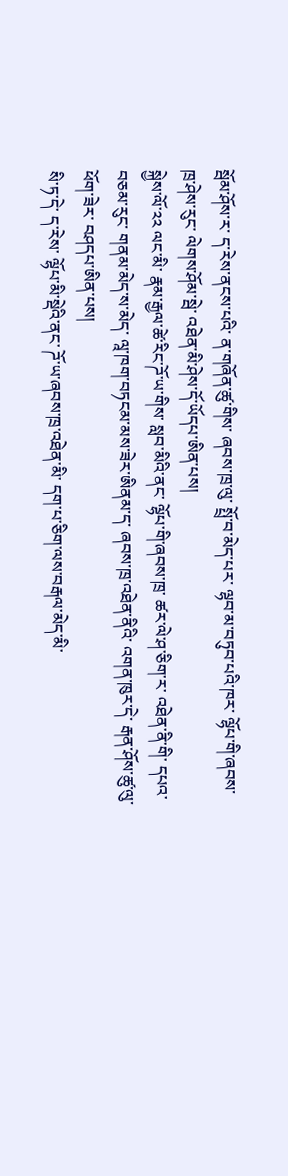སྦོམ་ཤོས་ར་ ད་རེས་ནངས་པའི་ ན་གཞོན་ཚུ་གིས་ ཞབས་ཁྲ་ལུ་ སྤྲོ་བ་མེད་པར་ ལྷབ་མ་བཏུབ་པའི་ཁར་ ལྷོཔ་གི་ཞབས་ཁྲ་ཤེས་རུང་ ལེགས་ཤོམ་སྦེ་ འཐེན་མི་ཤེས་དོ་ཡོདཔ་ཨིན་པས།
སྐྱེས་ལོ་༢༢ ལང་མི་ རྣམ་རྒྱལ་ཚེ་རིང་ཌོ་ཡ་གིས་ སླབ་མིའི་ནང་ ལྷོཔ་གི་ཞབས་ཁྲ་ ཚར་ལེ་ཤ་ཅིག་ར་ འཐེན་ནི་གི་ དཔའ་བཅམ་རུང་ གནམ་མེད་ས་མེད་ ལཱ་ཁག་བཏངམ་མས་ཟེར་ཨིནམ་ད་ ཞབས་ཁྲ་འཐེན་ནིའི་ འགན་ཁུར་དེ་ རྒན་ཤོས་ཚུ་ལུ་ ཕོག་ཟེར་ བཤདཔ་ཨིན་པས།
སི་ཏ་དེ་ ད་རེས་ ལྷོཔ་མི་སྡེའི་ནང་ ཌོ་ཡ་ཞབས་ཁྲ་འཐེན་མི་ དག་པ་ཅིག་ལས་བརྒལ་མེད་མི་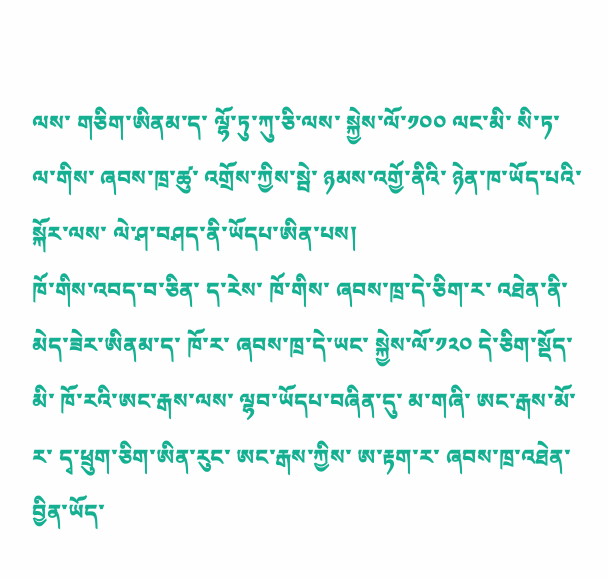ལས་ གཅིག་ཨིནམ་ད་ ལྷོ་ཏུ་ཀུ་ཅི་ལས་ སྐྱེས་ལོ་༡༠༠ ལང་མི་ སི་ཏ་ལ་གིས་ ཞབས་ཁྲ་ཚུ་ འགྲོས་ཀྱིས་སྦེ་ ཉམས་འགྱོ་ནིའི་ ཉེན་ཁ་ཡོད་པའི་སྐོར་ལས་ ལེ་ཤ་བཤད་ནི་ཡོདཔ་ཨིན་པས།
ཁོ་གིས་འབད་བ་ཅིན་ ད་རེས་ ཁོ་གིས་ ཞབས་ཁྲ་དེ་ཅིག་ར་ འཐེན་ནི་མེད་ཟེར་ཨིནམ་ད་ ཁོ་ར་ ཞབས་ཁྲ་དེ་ཡང་ སྐྱེས་ལོ་༡༢༠ དེ་ཅིག་སྡོད་མི་ ཁོ་རའི་ཨང་རྒས་ལས་ ལྷབ་ཡོདཔ་བཞིན་དུ་ མ་གཞི་ ཨང་རྒས་མོ་ར་ དྭ་ཕྲུག་ཅིག་ཨིན་རུང་ ཨང་རྒས་ཀྱིས་ ཨ་རྟག་ར་ ཞབས་ཁྲ་འཐེན་བྱིན་ཡོད་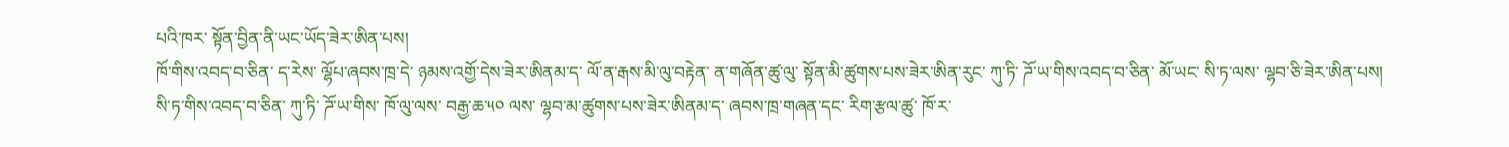པའི་ཁར་ སྟོན་བྱིན་ནི་ཡང་ཡོད་ཟེར་ཨིན་པས།
ཁོ་གིས་འབད་བ་ཅིན་ ད་རེས་ ལྷོཔ་ཞབས་ཁྲ་དེ་ ཉམས་འགྱོ་དེས་ཟེར་ཨིནམ་ད་ ལོ་ན་རྒས་མི་ལུ་བརྟེན་ ན་གཞོན་ཚུ་ལུ་ སྟོན་མི་ཚུགས་པས་ཟེར་ཨིན་རུང་ ཀུ་ཏི་ ཌོ་ཡ་གིས་འབད་བ་ཅིན་ མོ་ཡང་ སི་ཏ་ལས་ ལྷབ་ཅི་ཟེར་ཨིན་པས།
སི་ཏ་གིས་འབད་བ་ཅིན་ ཀུ་ཏི་ ཌོ་ཡ་གིས་ ཁོ་ལུ་ལས་ བརྒྱ་ཆ་༥༠ ལས་ ལྷབ་མ་ཚུགས་པས་ཟེར་ཨིནམ་ད་ ཞབས་ཁྲ་གཞན་དང་ རིག་རྩལ་ཚུ་ ཁོ་ར་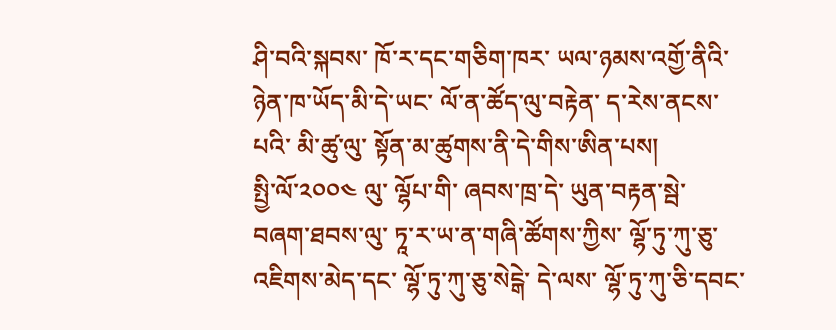ཤི་བའི་སྐབས་ ཁོ་ར་དང་གཅིག་ཁར་ ཡལ་ཉམས་འགྱོ་ནིའི་ ཉེན་ཁ་ཡོད་མི་དེ་ཡང་ ལོ་ན་ཚོད་ལུ་བརྟེན་ ད་རེས་ནངས་པའི་ མི་ཚུ་ལུ་ སྟོན་མ་ཚུགས་ནི་དེ་གིས་ཨིན་པས།
སྤྱི་ལོ་༢༠༠༤ ལུ་ ལྷོཔ་གི་ ཞབས་ཁྲ་དེ་ ཡུན་བརྟན་སྦེ་ བཞག་ཐབས་ལུ་ ཏཱ་ར་ཡ་ན་གཞི་ཚོགས་ཀྱིས་ ལྷོ་ཏུ་ཀུ་ཅུ་འཇིགས་མེད་དང་ ལྷོ་ཏུ་ཀུ་ཅུ་སེངྒེ་ དེ་ལས་ ལྷོ་ཏུ་ཀུ་ཅི་དབང་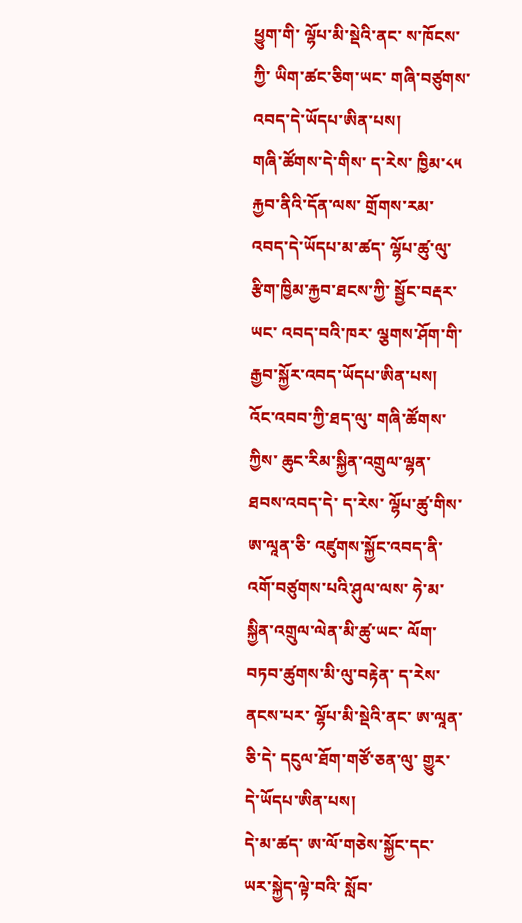ཕྱུག་གི་ ལྷོཔ་མི་སྡེའི་ནང་ ས་ཁོངས་ཀྱི་ ཡིག་ཚང་ཅིག་ཡང་ གཞི་བཙུགས་འབད་དེ་ཡོདཔ་ཨིན་པས།
གཞི་ཚོགས་དེ་གིས་ ད་རེས་ ཁྱིམ་༨༥ རྐྱབ་ནིའི་དོན་ལས་ གྲོགས་རམ་འབད་དེ་ཡོདཔ་མ་ཚད་ ལྷོཔ་ཚུ་ལུ་ རྩིག་ཁྱིམ་རྐྱབ་ཐངས་ཀྱི་ སྦྱོང་བརྡར་ཡང་ འབད་བའི་ཁར་ ལྕགས་ཤོག་གི་ རྒྱབ་སྐྱོར་འབད་ཡོདཔ་ཨིན་པས།
འོང་འབབ་ཀྱི་ཐད་ལུ་ གཞི་ཚོགས་ཀྱིས་ ཆུང་རིམ་སྐྱིན་འགྲུལ་ལྷན་ཐབས་འབད་དེ་ ད་རེས་ ལྷོཔ་ཚུ་གིས་ ཨ་ལཱན་ཅི་ འཛུགས་སྐྱོང་འབད་ནི་ འགོ་བཙུགས་པའི་ཤུལ་ལས་ ཧེ་མ་ སྐྱིན་འགྲུལ་ལེན་མི་ཚུ་ཡང་ ལོག་བཏབ་ཚུགས་མི་ལུ་བརྟེན་ ད་རེས་ནངས་པར་ ལྷོཔ་མི་སྡེའི་ནང་ ཨ་ལཱན་ཅི་དེ་ དངུལ་ཐོག་གཙོ་ཅན་ལུ་ གྱུར་དེ་ཡོདཔ་ཨིན་པས།
དེ་མ་ཚད་ ཨ་ལོ་གཅེས་སྐྱོང་དང་ཡར་སྐྱེད་ལྟེ་བའི་ སློབ་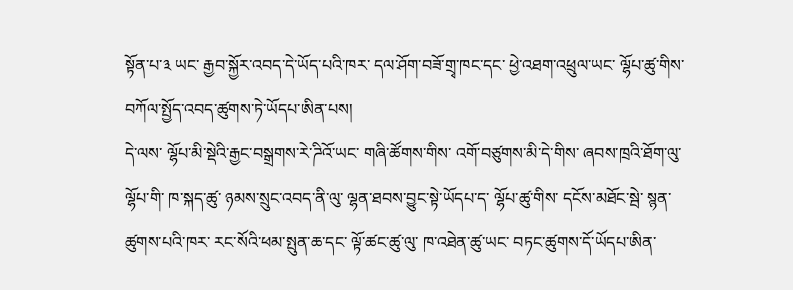སྟོན་པ་༣ ཡང་ རྒྱབ་སྐྱོར་འབད་དེ་ཡོད་པའི་ཁར་ དལ་ཤོག་བཟོ་གྲྭ་ཁང་དང་ ཕྱེ་འཐག་འཕྲུལ་ཡང་ ལྷོཔ་ཚུ་གིས་ བཀོལ་སྤྱོད་འབད་ཚུགས་ཏེ་ཡོདཔ་ཨིན་པས།
དེ་ལས་ ལྷོཔ་མི་སྡེའི་རྒྱང་བསྒྲགས་རེ་ཌིའོ་ཡང་ གཞི་ཚོགས་གིས་ འགོ་བཙུགས་མི་དེ་གིས་ ཞབས་ཁྲའི་ཐོག་ལུ་ ལྷོཔ་གི་ ཁ་སྐད་ཚུ་ ཉམས་སྲུང་འབད་ནི་ལུ་ ལྷན་ཐབས་བྱུང་སྟེ་ཡོདཔ་ད་ ལྷོཔ་ཚུ་གིས་ དངོས་མཐོང་སྦེ་ སྙན་ཚུགས་པའི་ཁར་ རང་སོའི་ཕམ་སྤུན་ཆ་དང་ ལྟོ་ཚང་ཚུ་ལུ་ ཁ་འཐེན་ཚུ་ཡང་ བཏང་ཚུགས་དོ་ཡོདཔ་ཨིན་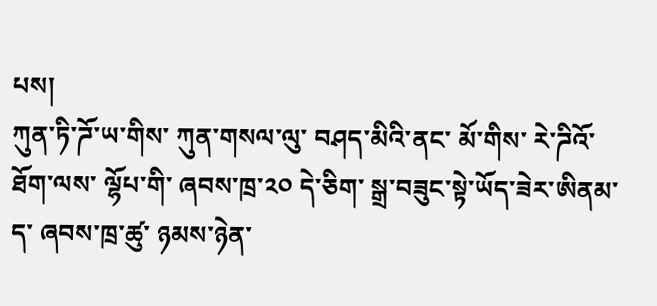པས།
ཀུན་ཏི་ཌོ་ཡ་གིས་ ཀུན་གསལ་ལུ་ བཤད་མིའི་ནང་ མོ་གིས་ རེ་ཌིའོ་ཐོག་ལས་ ལྷོཔ་གི་ ཞབས་ཁྲ་༢༠ དེ་ཅིག་ སྒྲ་བཟུང་སྟེ་ཡོད་ཟེར་ཨིནམ་ད་ ཞབས་ཁྲ་ཚུ་ ཉམས་ཉེན་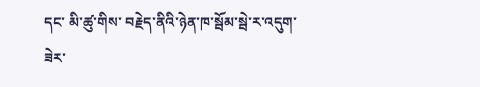དང་ མི་ཚུ་གིས་ བརྗེད་ནིའི་ཉེན་ཁ་སྦོམ་སྦེ་ར་འདུག་ཟེར་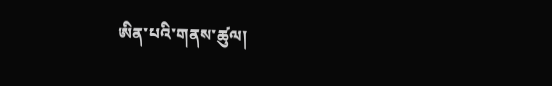ཨིན་པའི་གནས་ཚུལ།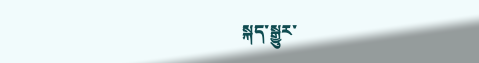སྐད་སྒྱུར་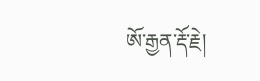ཨོ་རྒྱན་རྡོ་རྗེ།